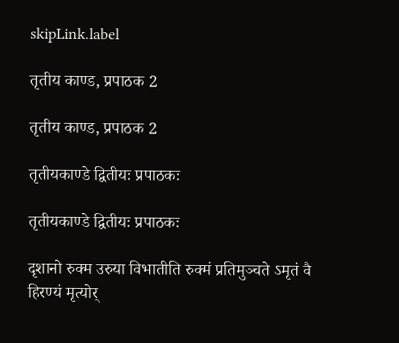skipLink.label

तृतीय काण्ड, प्रपाठक 2

तृतीय काण्ड, प्रपाठक 2

तृतीयकाण्डे द्वितीयः प्रपाठकः

तृतीयकाण्डे द्वितीयः प्रपाठकः

दृशानो रुक्म उरुया विभातीति रुक्मं प्रतिमुञ्चते ऽमृतं वै हिरण्यं मृत्योर्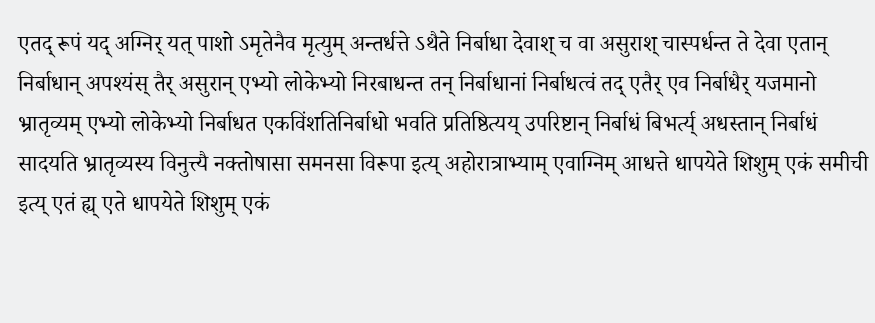एतद् रूपं यद् अग्निर् यत् पाशो ऽमृतेनैव मृत्युम् अन्तर्धत्ते ऽथैते निर्बाधा देवाश् च वा असुराश् चास्पर्धन्त ते देवा एतान् निर्बाधान् अपश्यंस् तैर् असुरान् एभ्यो लोकेभ्यो निरबाधन्त तन् निर्बाधानां निर्बाधत्वं तद् एतैर् एव निर्बाधैर् यजमानो भ्रातृव्यम् एभ्यो लोकेभ्यो निर्बाधत एकविंशतिनिर्बाधो भवति प्रतिष्ठित्यय् उपरिष्टान् निर्बाधं बिभर्त्य् अधस्तान् निर्बाधं सादयति भ्रातृव्यस्य विनुत्त्यै नक्तोषासा समनसा विरूपा इत्य् अहोरात्राभ्याम् एवाग्निम् आधत्ते धापयेते शिशुम् एकं समीची इत्य् एतं ह्य् एते धापयेते शिशुम् एकं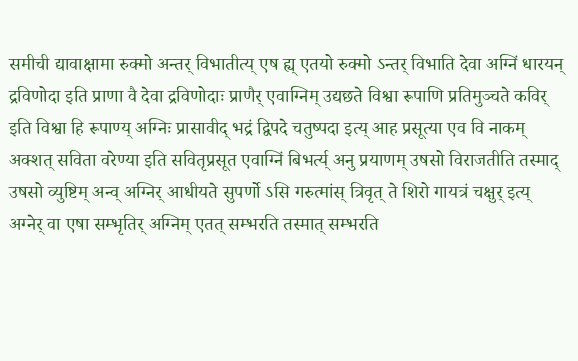समीची द्यावाक्षामा रुक्मो अन्तर् विभातीत्य् एष ह्य् एतयो रुक्मो ऽन्तर् विभाति देवा अग्निं धारयन् द्रविणोदा इति प्राणा वै देवा द्रविणोदाः प्राणैर् एवाग्निम् उद्यछते विश्वा रूपाणि प्रतिमुञ्चते कविर् इति विश्वा हि रूपाण्य् अग्निः प्रासावीद् भद्रं द्विपदे चतुष्पदा इत्य् आह प्रसूत्या एव वि नाकम् अक्शत् सविता वरेण्या इति सवितृप्रसूत एवाग्निं बिभर्त्य् अनु प्रयाणम् उषसो विराजतीति तस्माद् उषसो व्युष्टिम् अन्व् अग्निर् आधीयते सुपर्णो ऽसि गरुत्मांस् त्रिवृत् ते शिरो गायत्रं चक्षुर् इत्य् अग्नेर् वा एषा सम्भृतिर् अग्निम् एतत् सम्भरति तस्मात् सम्भरति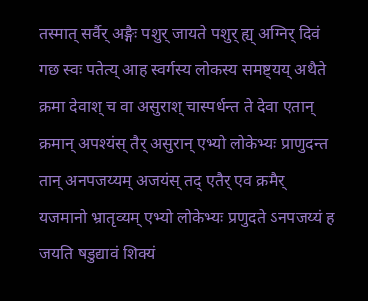तस्मात् सर्वैर् अङ्गैः पशुर् जायते पशुर् ह्य् अग्निर् दिवं गछ स्वः पतेत्य् आह स्वर्गस्य लोकस्य समष्ट्यय् अथैते क्रमा देवाश् च वा असुराश् चास्पर्धन्त ते देवा एतान् क्रमान् अपश्यंस् तैर् असुरान् एभ्यो लोकेभ्यः प्राणुदन्त तान् अनपजय्यम् अजयंस् तद् एतैर् एव क्रमैर् यजमानो भ्रातृव्यम् एभ्यो लोकेभ्यः प्रणुदते ऽनपजय्यं ह जयति षडुद्यावं शिक्यं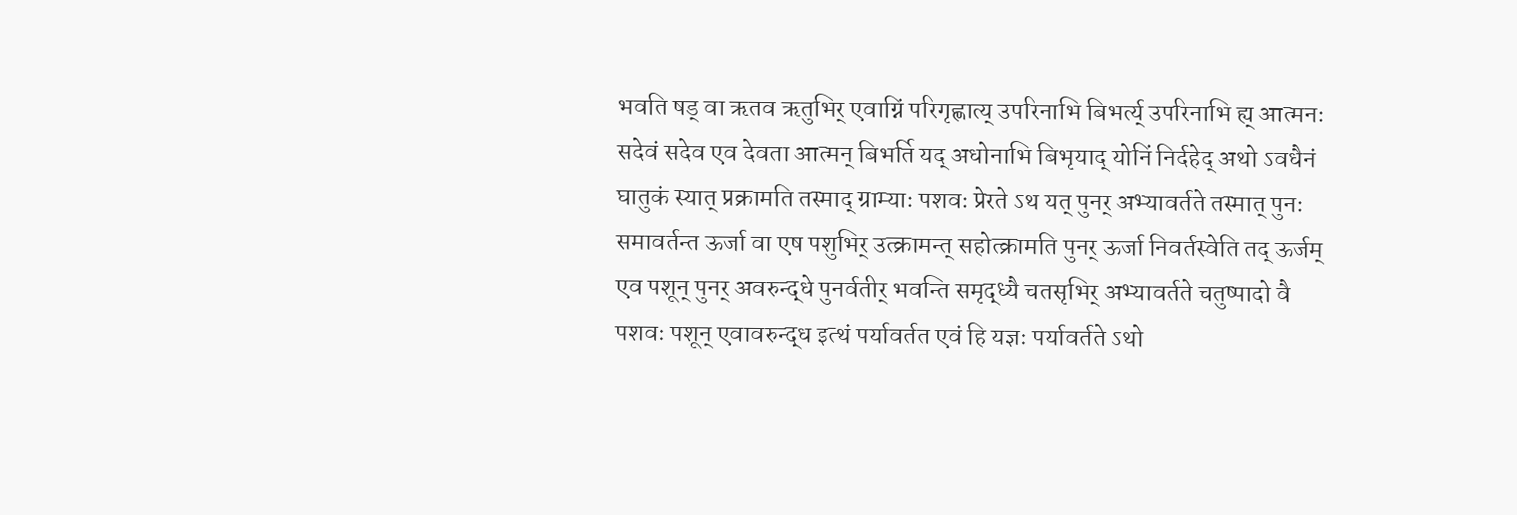भवति षड् वा ऋतव ऋतुभिर् एवाग्निं परिगृह्णात्य् उपरिनाभि बिभर्त्य् उपरिनाभि ह्य् आत्मनः सदेवं सदेव एव देवता आत्मन् बिभर्ति यद् अधोनाभि बिभृयाद् योनिं निर्दहेद् अथो ऽवधैनं घातुकं स्यात् प्रक्रामति तस्माद् ग्राम्याः पशवः प्रेरते ऽथ यत् पुनर् अभ्यावर्तते तस्मात् पुनः समावर्तन्त ऊर्जा वा एष पशुभिर् उत्क्रामन्त् सहोत्क्रामति पुनर् ऊर्जा निवर्तस्वेति तद् ऊर्जम् एव पशून् पुनर् अवरुन्द्धे पुनर्वतीर् भवन्ति समृद्ध्यै चतसृभिर् अभ्यावर्तते चतुष्पादो वै पशवः पशून् एवावरुन्द्ध इत्थं पर्यावर्तत एवं हि यज्ञः पर्यावर्तते ऽथो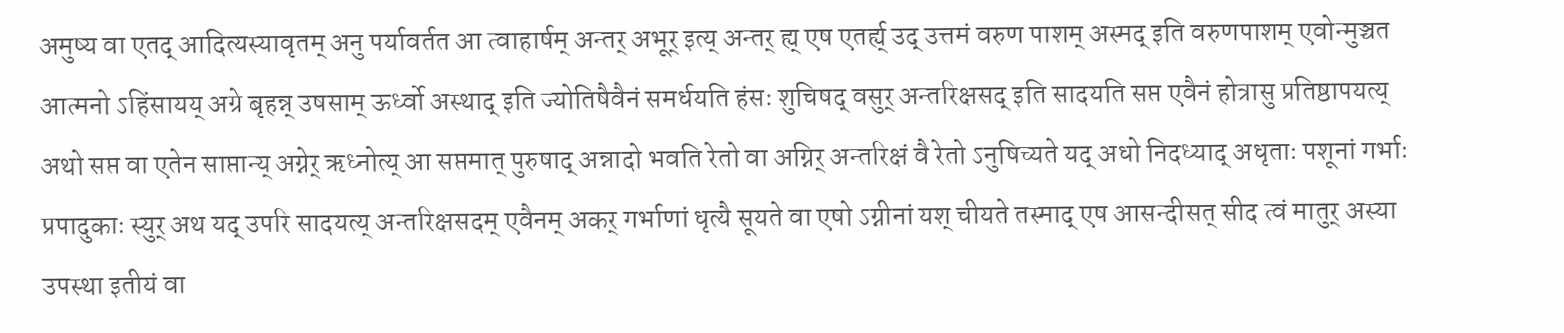अमुष्य वा एतद् आदित्यस्यावृतम् अनु पर्यावर्तत आ त्वाहार्षम् अन्तर् अभूर् इत्य् अन्तर् ह्य् एष एतर्ह्य् उद् उत्तमं वरुण पाशम् अस्मद् इति वरुणपाशम् एवोन्मुञ्चत आत्मनो ऽहिंसायय् अग्रे बृहन्न् उषसाम् ऊर्ध्वो अस्थाद् इति ज्योतिषैवैनं समर्धयति हंसः शुचिषद् वसुर् अन्तरिक्षसद् इति सादयति सप्त एवैनं होत्रासु प्रतिष्ठापयत्य् अथो सप्त वा एतेन साप्तान्य् अग्नेर् ऋध्नोत्य् आ सप्तमात् पुरुषाद् अन्नादो भवति रेतो वा अग्निर् अन्तरिक्षं वै रेतो ऽनुषिच्यते यद् अधो निदध्याद् अधृताः पशूनां गर्भाः प्रपादुकाः स्युर् अथ यद् उपरि सादयत्य् अन्तरिक्षसदम् एवैनम् अकर् गर्भाणां धृत्यै सूयते वा एषो ऽग्नीनां यश् चीयते तस्माद् एष आसन्दीसत् सीद त्वं मातुर् अस्या उपस्था इतीयं वा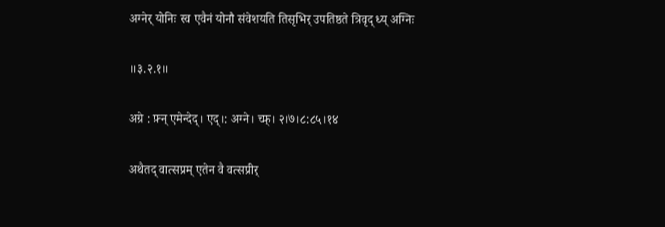अग्नेर् योनिः स्व एवैनं योनौ संवेशयति तिसृभिर् उपतिष्ठते त्रिवृद् ध्य् अग्निः

॥३.२.१॥

अग्रे : फ़्न् एमेन्देद्। एद्।: अग्ने। च्फ़्। २।७।८:८५।१४

अथैतद् वात्सप्रम् एतेन वै वत्सप्रीर्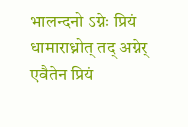भालन्दनो ऽग्नेः प्रियं धामाराध्नोत् तद् अग्नेर् एवैतेन प्रियं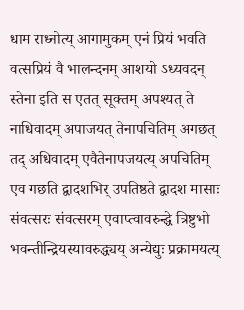धाम राध्नोत्य् आगामुकम् एनं प्रियं भवति वत्सप्रियं वै भालन्दनम् आशयो ऽध्यवदन् स्तेना इति स एतत् सूक्तम् अपश्यत् ते नाधिवादम् अपाजयत् तेनापचितिम् अगछत् तद् अधिवादम् एवैतेनापजयत्य् अपचितिम् एव गछति द्वादशभिर् उपतिष्ठते द्वादश मासाः संवत्सरः संवत्सरम् एवाप्त्वावरुन्द्धे त्रिष्टुभो भवन्तीन्द्रियस्यावरुद्ध्यय् अन्येद्युः प्रक्रामयत्य्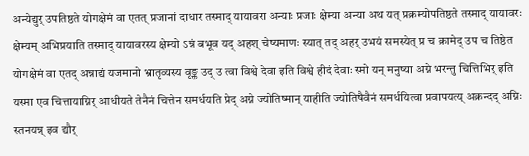अन्येद्युर् उपतिष्ठते योगक्षेमं वा एतत् प्रजानां दाधार तस्माद् यायावरा अन्याः प्रजाः क्षेम्या अन्या अथ यत् प्रक्रम्योपतिष्ठते तस्माद् यायावरः क्षेम्यम् अभिप्रयाति तस्माद् यायावरस्य क्षेम्यो ऽन्नं बभूव यद् अहश् चेष्यमाणः स्यात् तद् अहर् उभयं समस्येत् प्र च क्रामेद् उप च तिष्ठेत योगक्षेमं वा एतद् अन्नाद्यं यजमानो भ्रातृव्यस्य वृङ्क्त उद् उ त्वा विश्वे देवा इति विश्वे हीदं देवाः स्मो यन् मनुष्या अग्ने भरन्तु चित्तिभिर् इति यस्मा एव चित्तायाग्निर् आधीयते तेनैनं चित्तेन समर्धयति प्रेद् अग्ने ज्योतिष्मान् याहीति ज्योतिषैवैनं समर्धयित्वा प्रवापयत्य् अक्रन्दद् अग्निः स्तनयन्न् इव द्यौर्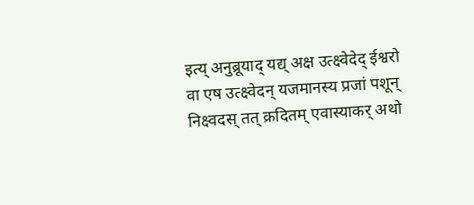इत्य् अनुब्रूयाद् यद्य् अक्ष उत्क्ष्वेदेद् ईश्वरो वा एष उत्क्ष्वेदन् यजमानस्य प्रजां पशून् निक्ष्वदस् तत् क्रदितम् एवास्याकर् अथो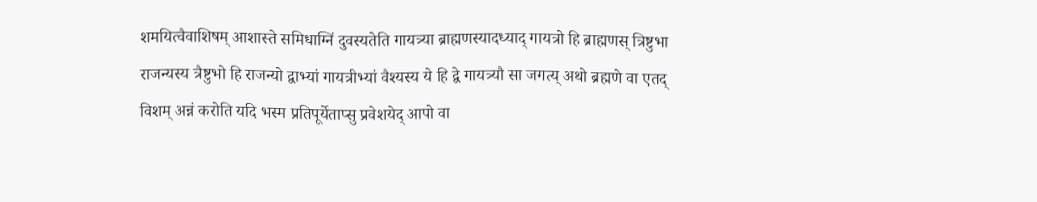शमयित्वैवाशिषम् आशास्ते समिधाग्निं दुवस्यतेति गायत्र्या ब्राह्मणस्यादध्याद् गायत्रो हि ब्राह्मणस् त्रिष्टुभा राजन्यस्य त्रैष्टुभो हि राजन्यो द्वाभ्यां गायत्रीभ्यां वैश्यस्य ये हि द्वे गायत्र्यौ सा जगत्य् अथो ब्रह्मणे वा एतद् विशम् अन्नं करोति यदि भस्म प्रतिपूर्येताप्सु प्रवेशयेद् आपो वा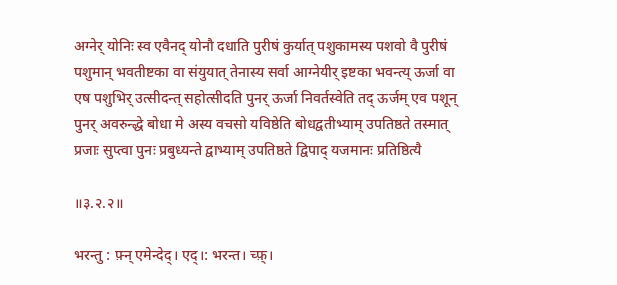अग्नेर् योनिः स्व एवैनद् योनौ दधाति पुरीषं कुर्यात् पशुकामस्य पशवो वै पुरीषं पशुमान् भवतीष्टका वा संयुयात् तेनास्य सर्वा आग्नेयीर् इष्टका भवन्त्य् ऊर्जा वा एष पशुभिर् उत्सीदन्त् सहोत्सीदति पुनर् ऊर्जा निवर्तस्वेति तद् ऊर्जम् एव पशून् पुनर् अवरुन्द्धे बोधा मे अस्य वचसो यविष्ठेति बोधद्वतीभ्याम् उपतिष्ठते तस्मात् प्रजाः सुप्त्वा पुनः प्रबुध्यन्ते द्वाभ्याम् उपतिष्ठते द्विपाद् यजमानः प्रतिष्ठित्यै

॥३.२.२॥

भरन्तु : फ़्न् एमेन्देद्। एद्।: भरन्त। च्फ़्।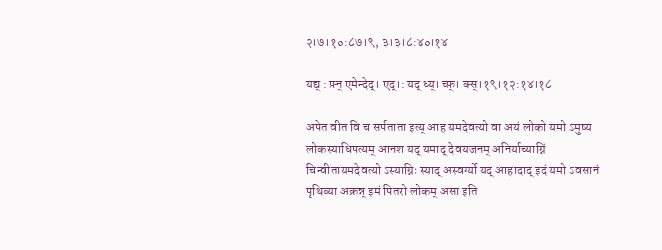२।७।१०:८७।९, ३।३।८:४०।१४

यद्य् : फ़्न् एमेन्देद्। एद्।: यद् ध्य्। च्फ़्। क्स्।१९।१२:१४।१८

अपेत वीत वि च सर्पताता इत्य् आह यमदेवत्यो वा अयं लोको यमो ऽमुष्य लोकस्याधिपत्यम् आनश यद् यमाद् देवयजनम् अनिर्याच्याग्निं चिन्वीतायमदेवत्यो ऽस्याग्निः स्याद् अस्वर्ग्यो यद् आहादाद् इदं यमो ऽवसानं पृथिव्या अक्रन्न् इमं पितरो लोकम् असा इति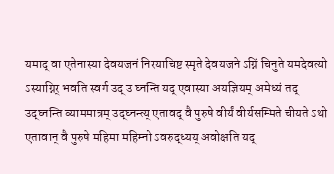यमाद् वा एतेनास्या देवयजनं निरयाचिष्ट स्मृते देवयजने ऽग्निं चिनुते यमदेवत्यो ऽस्याग्निर् भवति स्वर्ग उद् उ घ्नन्ति यद् एवास्या अयज्ञियम् अमेध्यं तद् उद्घ्नन्ति व्याममात्रम् उद्घ्नन्त्य् एतावद् वै पुरुषे वीर्यं वीर्यसम्मिते चीयते ऽथो एतावान् वै पुरुषे महिमा महिम्नो ऽवरुद्ध्यय् अवोक्षति यद्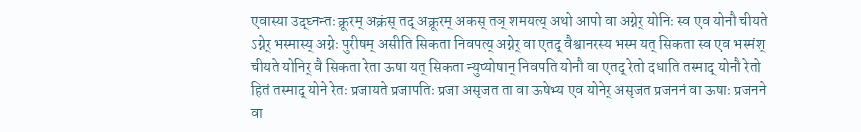एवास्या उद्घ्नन्तः क्रूरम् अक्रंस् तद् अक्रूरम् अकस् तञ् शमयत्य् अथो आपो वा अग्नेर् योनिः स्व एव योनौ चीयते ऽग्नेर् भस्मास्य् अग्नेः पुरीषम् असीति सिकता निवपत्य् अग्नेर् वा एतद् वैश्वानरस्य भस्म यत् सिकता स्व एव भस्मंश् चीयते योनिर् वै सिकता रेता ऊषा यत् सिकता न्युप्योषान् निवपति योनौ वा एतद् रेतो दधाति तस्माद् योनौ रेतो हितं तस्माद् योने रेतः प्रजायते प्रजापतिः प्रजा असृजत ता वा ऊषेभ्य एव योनेर् असृजत प्रजननं वा ऊषाः प्रजनने वा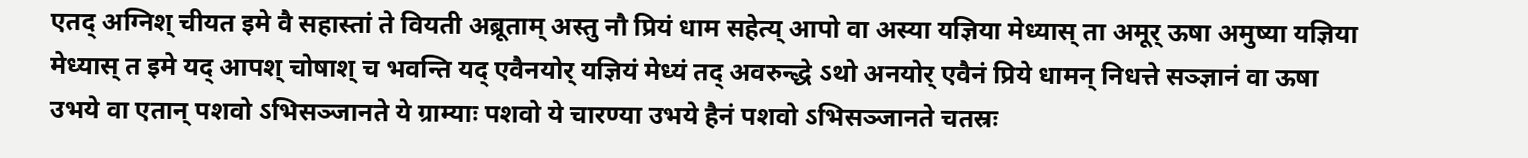एतद् अग्निश् चीयत इमे वै सहास्तां ते वियती अब्रूताम् अस्तु नौ प्रियं धाम सहेत्य् आपो वा अस्या यज्ञिया मेध्यास् ता अमूर् ऊषा अमुष्या यज्ञिया मेध्यास् त इमे यद् आपश् चोषाश् च भवन्ति यद् एवैनयोर् यज्ञियं मेध्यं तद् अवरुन्द्धे ऽथो अनयोर् एवैनं प्रिये धामन् निधत्ते सञ्ज्ञानं वा ऊषा उभये वा एतान् पशवो ऽभिसञ्जानते ये ग्राम्याः पशवो ये चारण्या उभये हैनं पशवो ऽभिसञ्जानते चतस्रः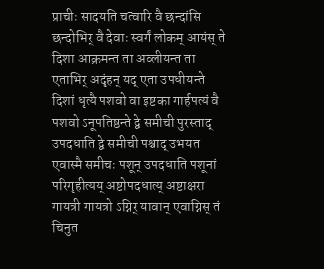प्राचीः सादयति चत्वारि वै छन्दांसि छन्दोभिर् वै देवाः स्वर्गं लोकम् आयंस् ते दिशा आक्रमन्त ता अव्लीयन्त ता एताभिर् अदृंहन् यद् एता उपधीयन्ते दिशां धृत्यै पशवो वा इष्टका गार्हपत्यं वै पशवो ऽनूपतिष्ठन्ते द्वे समीची पुरस्ताद् उपदधाति द्वे समीची पश्चाद् उभयत एवास्मै समीचः पशून् उपदधाति पशूनां परिगृहीत्यय् अष्टोपदधात्य् अष्टाक्षरा गायत्री गायत्रो ऽग्निर् यावान् एवाग्निस् तं चिनुत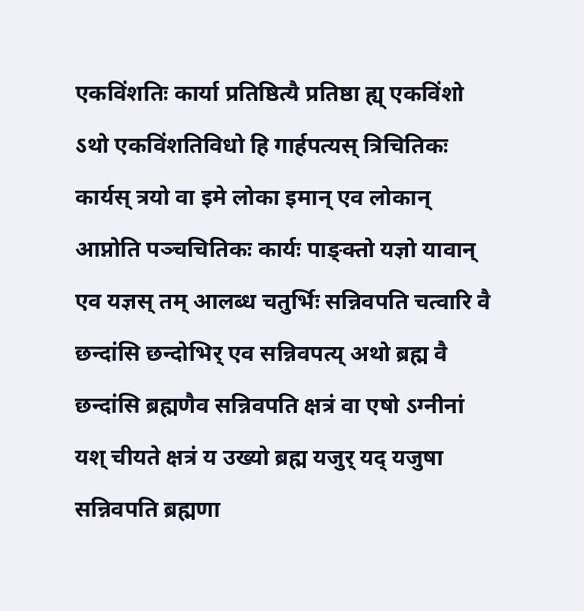एकविंशतिः कार्या प्रतिष्ठित्यै प्रतिष्ठा ह्य् एकविंशो ऽथो एकविंशतिविधो हि गार्हपत्यस् त्रिचितिकः कार्यस् त्रयो वा इमे लोका इमान् एव लोकान् आप्नोति पञ्चचितिकः कार्यः पाङ्क्तो यज्ञो यावान् एव यज्ञस् तम् आलब्ध चतुर्भिः सन्निवपति चत्वारि वै छन्दांसि छन्दोभिर् एव सन्निवपत्य् अथो ब्रह्म वै छन्दांसि ब्रह्मणैव सन्निवपति क्षत्रं वा एषो ऽग्नीनां यश् चीयते क्षत्रं य उख्यो ब्रह्म यजुर् यद् यजुषा सन्निवपति ब्रह्मणा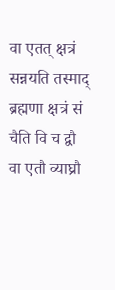वा एतत् क्षत्रं सन्नयति तस्माद् ब्रह्मणा क्षत्रं सं चैति वि च द्वौ वा एतौ व्याघ्रौ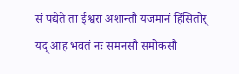सं पद्येते ता ईश्वरा अशान्तौ यजमानं हिंसितोर् यद् आह भवतं नः समनसौ समोकसौ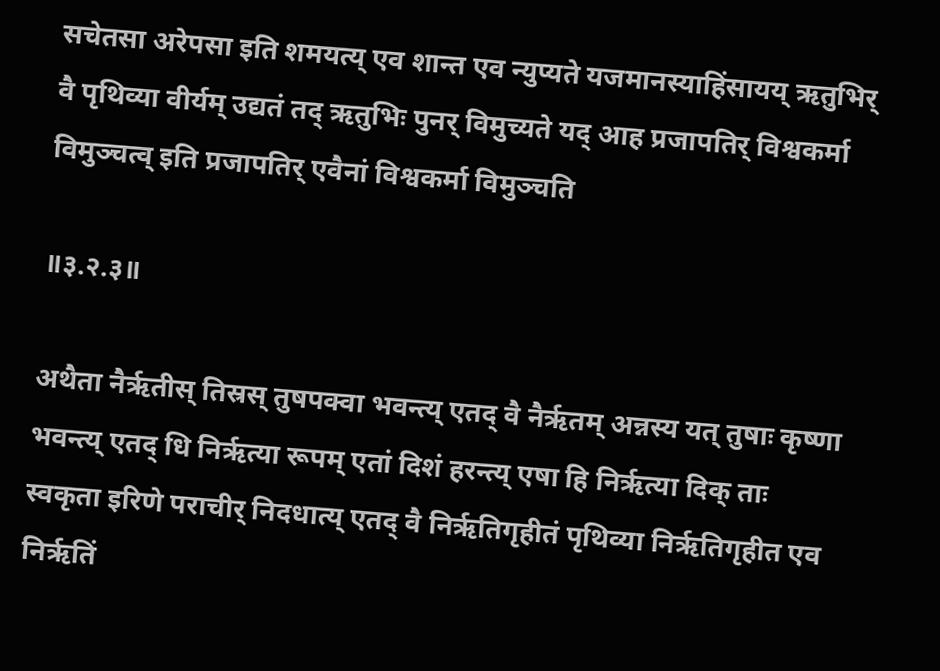सचेतसा अरेपसा इति शमयत्य् एव शान्त एव न्युप्यते यजमानस्याहिंसायय् ऋतुभिर् वै पृथिव्या वीर्यम् उद्यतं तद् ऋतुभिः पुनर् विमुच्यते यद् आह प्रजापतिर् विश्वकर्मा विमुञ्चत्व् इति प्रजापतिर् एवैनां विश्वकर्मा विमुञ्चति

॥३.२.३॥

अथैता नैरृतीस् तिस्रस् तुषपक्वा भवन्त्य् एतद् वै नैरृतम् अन्नस्य यत् तुषाः कृष्णा भवन्त्य् एतद् धि निरृत्या रूपम् एतां दिशं हरन्त्य् एषा हि निरृत्या दिक् ताः स्वकृता इरिणे पराचीर् निदधात्य् एतद् वै निरृतिगृहीतं पृथिव्या निरृतिगृहीत एव निरृतिं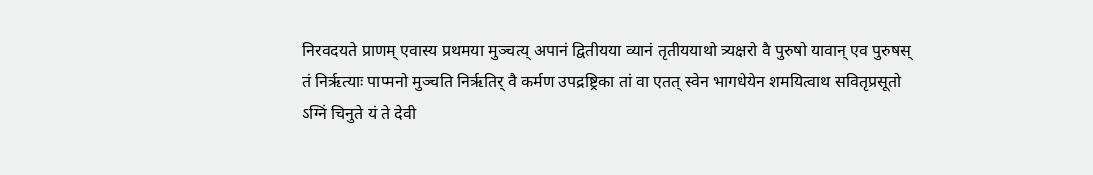निरवदयते प्राणम् एवास्य प्रथमया मुञ्चत्य् अपानं द्वितीयया व्यानं तृतीययाथो त्र्यक्षरो वै पुरुषो यावान् एव पुरुषस् तं निरृत्याः पाप्मनो मुञ्चति निरृतिर् वै कर्मण उपद्रष्ट्रिका तां वा एतत् स्वेन भागधेयेन शमयित्वाथ सवितृप्रसूतो ऽग्निं चिनुते यं ते देवी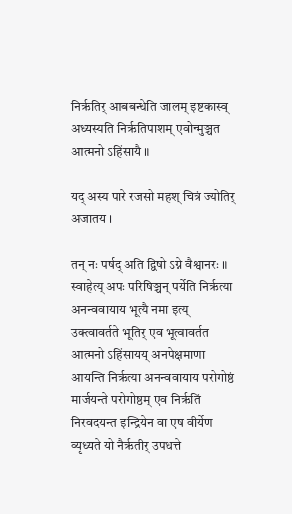निरृतिर् आबबन्धेति जालम् इष्टकास्व् अध्यस्यति निरृतिपाशम् एवोन्मुञ्चत आत्मनो ऽहिंसायै ॥

यद् अस्य पारे रजसो महश् चित्रं ज्योतिर् अजातय ।

तन् नः पर्षद् अति द्विषो ऽग्ने वैश्वानरः ॥ स्वाहेत्य् अपः परिषिञ्चन् पर्येति निरृत्या अनन्ववायाय भूत्यै नमा इत्य् उक्त्वावर्तते भूतिर् एव भूत्वावर्तत आत्मनो ऽहिंसायय् अनपेक्षमाणा आयन्ति निरृत्या अनन्ववायाय परोगोष्ठं मार्जयन्ते परोगोष्ठम् एव निरृतिं निरवदयन्त इन्द्रियेन वा एष वीर्येण व्यृध्यते यो नैरृतीर् उपधत्ते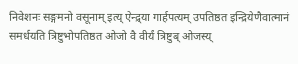निवेशनः सङ्गमनो वसूनाम् इत्य् ऐन्द्र्या गार्हपत्यम् उपतिष्ठत इन्द्रियेणैवात्मानं समर्धयति त्रिष्टुभोपतिष्ठत ओजो वै वीर्यं त्रिष्टुब् ओजस्य्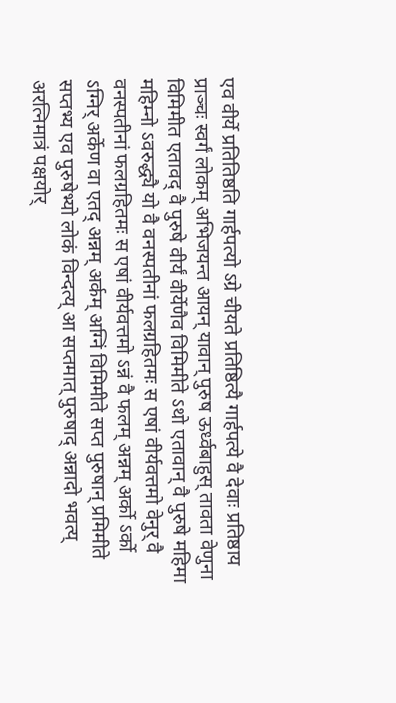एव वीर्ये प्रतितिष्ठति गार्हपत्यो ऽग्रे चीयते प्रतिष्ठित्यै गार्हपत्ये वै देवाः प्रतिष्ठाय प्राञ्चः स्वर्गं लोकम् अभिजयन्त आयन् यावान् पुरुष ऊर्ध्वबाहुस् तावता वेणुना विमिमीत एतावद् वै पुरुषे वीर्यं वीर्येणैव विमिमीते ऽथो एतावान् वै पुरुषे महिमा महिम्नो ऽवरुद्ध्यै यो वै वनस्पतीनां फलग्रहितमः स एषां वीर्यवत्तमो वेनुर् वै वनस्पतीनां फलग्रहितमः स एषां वीर्यवत्तमो ऽन्नं वै फलम् अन्नम् अर्को ऽर्को ऽग्निर् अर्केण वा एतद् अन्नम् अर्कम् अग्निं विमिमीते सप्त पुरुषान् प्रमिमीते सप्तभ्य एव पुरुषेभ्यो लोकं विन्दत्य् आ सप्तमात् पुरुषाद् अन्नादो भवत्य् अरत्निमात्रं पक्षयोर्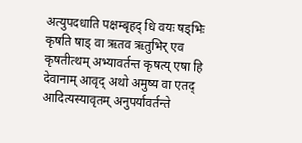अत्युपदधाति पक्षम्बृहद् धि वयः षड्भिः कृषति षाड् वा ऋतव ऋतुभिर् एव कृषतीत्थम् अभ्यावर्तन्त कृषत्य् एषा हि देवानाम् आवृद् अथो अमुष्य वा एतद् आदित्यस्यावृतम् अनुपर्यावर्तन्ते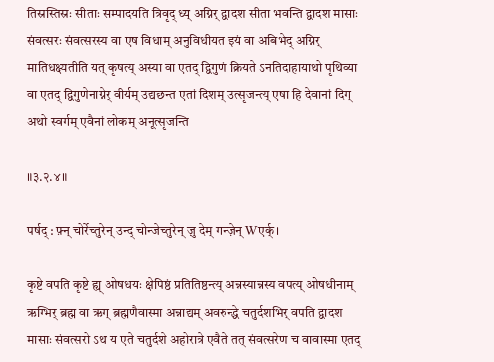तिस्रस्तिस्रः सीताः सम्पादयति त्रिवृद् ध्य् अग्निर् द्वादश सीता भवन्ति द्वादश मासाः संवत्सरः संवत्सरस्य वा एष विधाम् अनुविधीयत इयं वा अबिभेद् अग्निर् मातिधक्ष्यतीति यत् कृषत्य् अस्या वा एतद् द्विगुणं क्रियते ऽनतिदाहायाथो पृथिव्या वा एतद् द्विगुणेनाग्नेर् वीर्यम् उद्यछन्त एतां दिशम् उत्सृजन्त्य् एषा हि देवानां दिग् अथो स्वर्गम् एवैनां लोकम् अनूत्सृजन्ति

॥३.२.४॥

पर्षद् : फ़्न् चोर्रेच्तुरेन् उन्द् चोन्जेच्तुरेन् ज़ु देम् गन्ज़ेन् Wएर्क्।

कृष्टे वपति कृष्टे ह्य् ओषधयः क्षेपिष्ठं प्रतितिष्ठन्त्य् अन्नस्यान्नस्य वपत्य् ओषधीनाम् ऋग्भिर् ब्रह्म वा ऋग् ब्रह्मणैवास्मा अन्नाद्यम् अवरुन्द्धे चतुर्दशभिर् वपति द्वादश मासाः संवत्सरो ऽथ य एते चतुर्दशे अहोरात्रे एवैते तत् संवत्सरेण च वावास्मा एतद्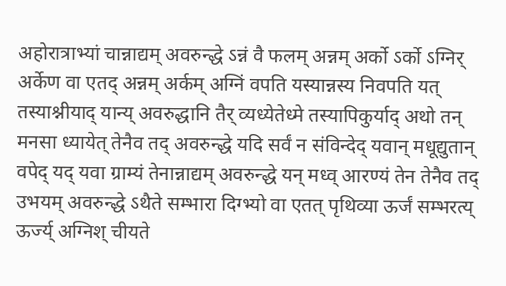अहोरात्राभ्यां चान्नाद्यम् अवरुन्द्धे ऽन्नं वै फलम् अन्नम् अर्को ऽर्को ऽग्निर् अर्केण वा एतद् अन्नम् अर्कम् अग्निं वपति यस्यान्नस्य निवपति यत् तस्याश्नीयाद् यान्य् अवरुद्धानि तैर् व्यध्येतेध्मे तस्यापिकुर्याद् अथो तन् मनसा ध्यायेत् तेनैव तद् अवरुन्द्धे यदि सर्वं न संविन्देद् यवान् मधूद्युतान् वपेद् यद् यवा ग्राम्यं तेनान्नाद्यम् अवरुन्द्धे यन् मध्व् आरण्यं तेन तेनैव तद् उभयम् अवरुन्द्धे ऽथैते सम्भारा दिग्भ्यो वा एतत् पृथिव्या ऊर्जं सम्भरत्य् ऊर्ज्य् अग्निश् चीयते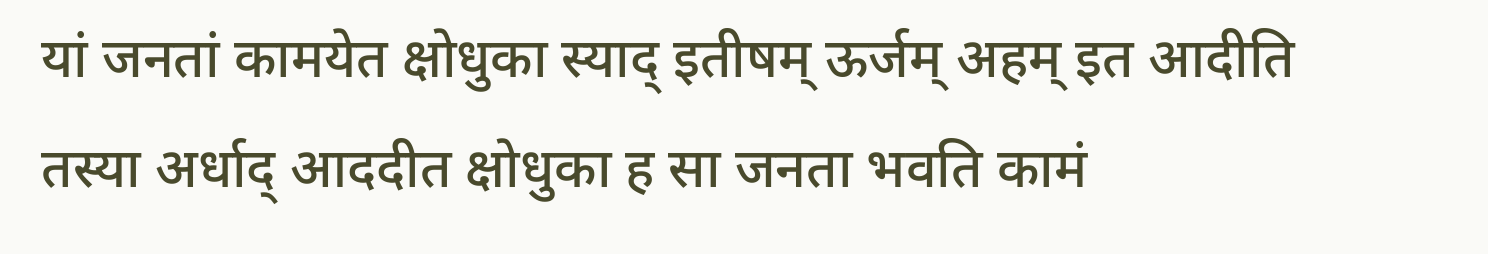यां जनतां कामयेत क्षोधुका स्याद् इतीषम् ऊर्जम् अहम् इत आदीति तस्या अर्धाद् आददीत क्षोधुका ह सा जनता भवति कामं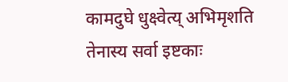कामदुघे धुक्ष्वेत्य् अभिमृशति तेनास्य सर्वा इष्टकाः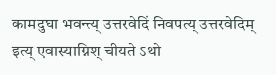कामदुघा भवन्त्य् उत्तरवेदिं निवपत्य् उत्तरवेदिम् इत्य् एवास्याग्निश् चीयते ऽथो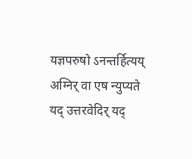यज्ञपरुषो ऽनन्तर्हित्यय् अग्निर् वा एष न्युप्यते यद् उत्तरवेदिर् यद्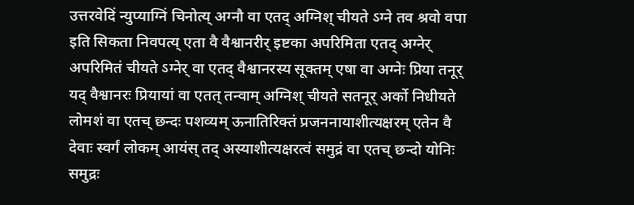उत्तरवेदिं न्युप्याग्निं चिनोत्य् अग्नौ वा एतद् अग्निश् चीयते ऽग्ने तव श्रवो वपा इति सिकता निवपत्य् एता वै वैश्वानरीर् इष्टका अपरिमिता एतद् अग्नेर् अपरिमितं चीयते ऽग्नेर् वा एतद् वैश्वानरस्य सूक्तम् एषा वा अग्नेः प्रिया तनूर् यद् वैश्वानरः प्रियायां वा एतत् तन्वाम् अग्निश् चीयते सतनूर् अर्को निधीयते लोमशं वा एतच् छन्दः पशव्यम् ऊनातिरिक्तं प्रजननायाशीत्यक्षरम् एतेन वै देवाः स्वर्गं लोकम् आयंस् तद् अस्याशीत्यक्षरत्वं समुद्रं वा एतच् छन्दो योनिः समुद्रः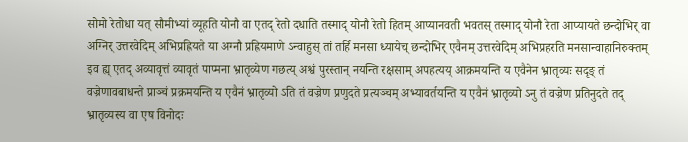सोमो रेतोधा यत् सौमीभ्यां व्यूहति योनौ वा एतद् रेतो दधाति तस्माद् योनौ रेतो हितम् आप्यानवती भवतस् तस्माद् योनौ रेता आप्यायते छन्दोभिर् वा अग्निर् उत्तरवेदिम् अभिप्रह्रियते या अग्नौ प्रह्रियमाणे ऽन्वाहुस् तां तर्हि मनसा ध्यायेच् छन्दोभिर् एवैनम् उत्तरवेदिम् अभिप्रहरति मनसान्वाहानिरुक्तम् इव ह्य् एतद् अव्यावृत्तं व्यावृतं पाप्मना भ्रातृव्येण गछत्य् अश्वं पुरस्तान् नयन्ति रक्षसाम् अपहत्यय् आक्रमयन्ति य एवैनेन भ्रातृव्यः सदृङ् तं वज्रेणावबाधन्ते प्राञ्चं प्रक्रमयन्ति य एवैनं भ्रातृव्यो ऽति तं वज्रेण प्रणुदते प्रत्यञ्चम् अभ्यावर्तयन्ति य एवैनं भ्रातृव्यो ऽनु तं वज्रेण प्रतिनुदते तद् भ्रातृव्यस्य वा एष विनोदः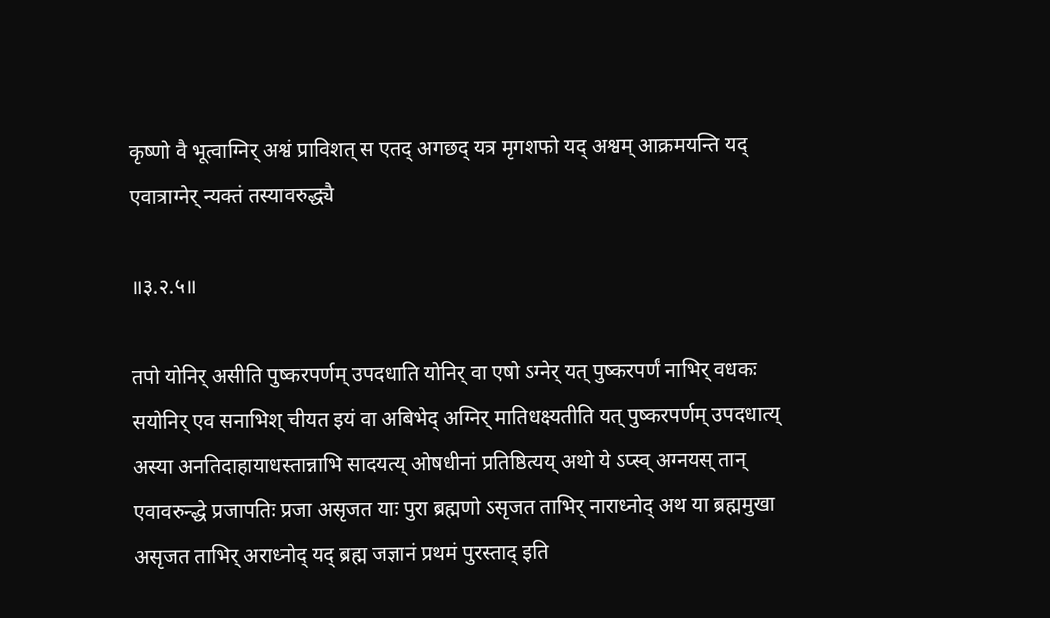कृष्णो वै भूत्वाग्निर् अश्वं प्राविशत् स एतद् अगछद् यत्र मृगशफो यद् अश्वम् आक्रमयन्ति यद् एवात्राग्नेर् न्यक्तं तस्यावरुद्ध्यै

॥३.२.५॥

तपो योनिर् असीति पुष्करपर्णम् उपदधाति योनिर् वा एषो ऽग्नेर् यत् पुष्करपर्णं नाभिर् वधकः सयोनिर् एव सनाभिश् चीयत इयं वा अबिभेद् अग्निर् मातिधक्ष्यतीति यत् पुष्करपर्णम् उपदधात्य् अस्या अनतिदाहायाधस्तान्नाभि सादयत्य् ओषधीनां प्रतिष्ठित्यय् अथो ये ऽप्स्व् अग्नयस् तान् एवावरुन्द्धे प्रजापतिः प्रजा असृजत याः पुरा ब्रह्मणो ऽसृजत ताभिर् नाराध्नोद् अथ या ब्रह्ममुखा असृजत ताभिर् अराध्नोद् यद् ब्रह्म जज्ञानं प्रथमं पुरस्ताद् इति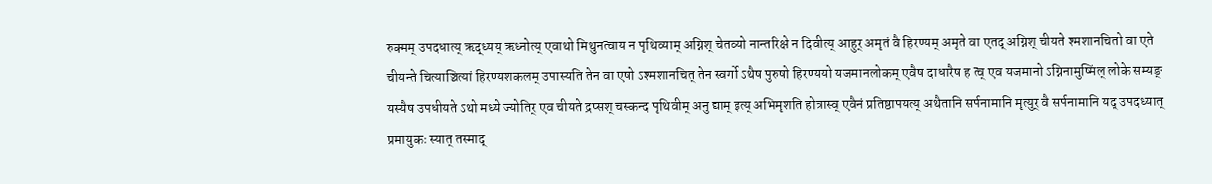रुक्मम् उपदधात्य् ऋद्ध्यय् ऋध्नोत्य् एवाथो मिथुनत्वाय न पृथिव्याम् अग्निश् चेतव्यो नान्तरिक्षे न दिवीत्य् आहुर् अमृतं वै हिरण्यम् अमृते वा एतद् अग्निश् चीयते श्मशानचितो वा एते चीयन्ते चित्याञ्चित्यां हिरण्यशकलम् उपास्यति तेन वा एषो ऽश्मशानचित् तेन स्वर्गो ऽथैष पुरुषो हिरण्ययो यजमानलोकम् एवैष दाधारैष ह त्व् एव यजमानो ऽग्निनामुष्मिंल् लोके सम्यङ् यस्यैष उपधीयते ऽथो मध्ये ज्योतिर् एव चीयते द्रप्सश् चस्कन्द पृथिवीम् अनु द्याम् इत्य् अभिमृशति होत्रास्व् एवैनं प्रतिष्ठापयत्य् अथैतानि सर्पनामानि मृत्युर् वै सर्पनामानि यद् उपदध्यात् प्रमायुकः स्यात् तस्माद्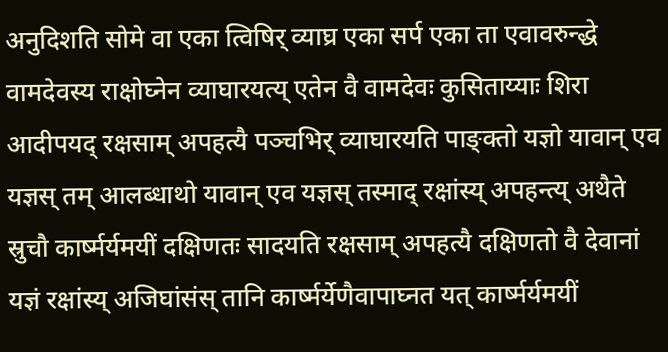अनुदिशति सोमे वा एका त्विषिर् व्याघ्र एका सर्प एका ता एवावरुन्द्धे वामदेवस्य राक्षोघ्नेन व्याघारयत्य् एतेन वै वामदेवः कुसिताय्याः शिरा आदीपयद् रक्षसाम् अपहत्यै पञ्चभिर् व्याघारयति पाङ्क्तो यज्ञो यावान् एव यज्ञस् तम् आलब्धाथो यावान् एव यज्ञस् तस्माद् रक्षांस्य् अपहन्त्य् अथैते स्रुचौ कार्ष्मर्यमयीं दक्षिणतः सादयति रक्षसाम् अपहत्यै दक्षिणतो वै देवानां यज्ञं रक्षांस्य् अजिघांसंस् तानि कार्ष्मर्येणैवापाघ्नत यत् कार्ष्मर्यमयीं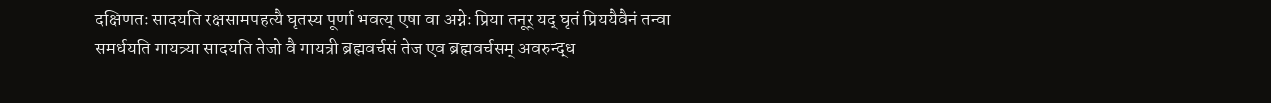दक्षिणतः सादयति रक्षसामपहत्यै घृतस्य पूर्णा भवत्य् एषा वा अग्नेः प्रिया तनूर् यद् घृतं प्रिययैवैनं तन्वा समर्धयति गायत्र्या सादयति तेजो वै गायत्री ब्रह्मवर्चसं तेज एव ब्रह्मवर्चसम् अवरुन्द्ध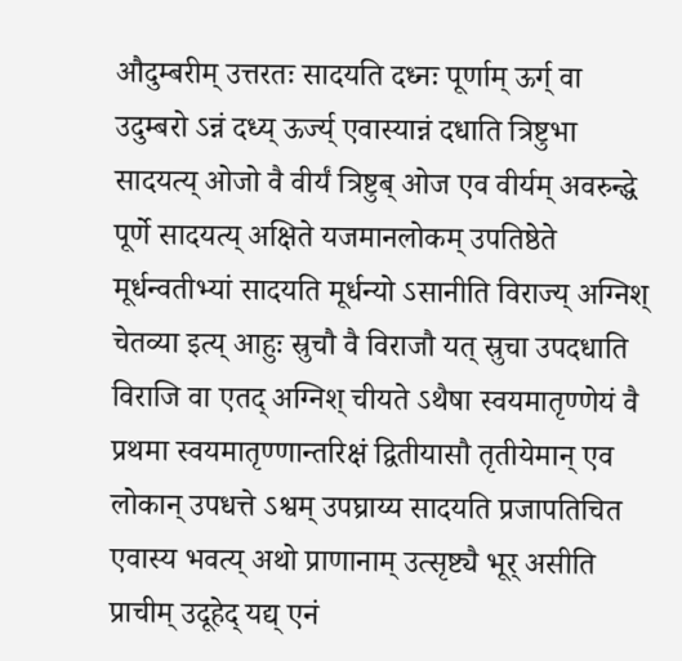औदुम्बरीम् उत्तरतः सादयति दध्नः पूर्णाम् ऊर्ग् वा उदुम्बरो ऽन्नं दध्य् ऊर्ज्य् एवास्यान्नं दधाति त्रिष्टुभा सादयत्य् ओजो वै वीर्यं त्रिष्टुब् ओज एव वीर्यम् अवरुन्द्धे पूर्णे सादयत्य् अक्षिते यजमानलोकम् उपतिष्ठेते मूर्धन्वतीभ्यां सादयति मूर्धन्यो ऽसानीति विराज्य् अग्निश् चेतव्या इत्य् आहुः स्रुचौ वै विराजौ यत् स्रुचा उपदधाति विराजि वा एतद् अग्निश् चीयते ऽथैषा स्वयमातृण्णेयं वै प्रथमा स्वयमातृण्णान्तरिक्षं द्वितीयासौ तृतीयेमान् एव लोकान् उपधत्ते ऽश्वम् उपघ्राय्य सादयति प्रजापतिचित एवास्य भवत्य् अथो प्राणानाम् उत्सृष्ट्यै भूर् असीति प्राचीम् उदूहेद् यद्य् एनं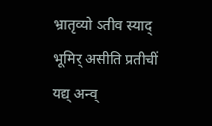भ्रातृव्यो ऽतीव स्याद् भूमिर् असीति प्रतीचीं यद्य् अन्व्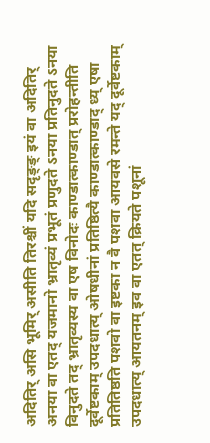अदितिर् असि भूमिर् असीति तिरश्चीं यदि सदृङ्ङ् इयं वा अदितिर् अनया वा एतद् यजमानो भ्रातृव्यं प्रभूतं प्रणुदते ऽनया प्रतिनुदते ऽनया विनुदते तद् भ्रातृव्यस्य वा एष विनोदः काण्डात्काण्डात् प्ररोहन्तीति दूर्वेष्टकाम् उपदधात्य् ओषधीनां प्रतिष्ठित्यै काण्डात्काण्डाद् ध्य् एषा प्रतितिष्ठति पशवो वा इष्टका न वै पशवा आयवसे रमन्ते यद् दूर्वेष्टकाम् उपदधात्य् आयतनम् इव वा एतत् क्रियते पशूनां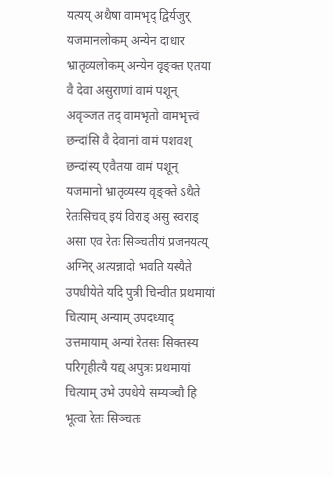यत्यय् अथैषा वामभृद् द्विर्यजुर् यजमानलोकम् अन्येन दाधार भ्रातृव्यलोकम् अन्येन वृङ्क्त एतया वै देवा असुराणां वामं पशून् अवृञ्जत तद् वामभृतो वामभृत्त्वं छन्दांसि वै देवानां वामं पशवश् छन्दांस्य् एवैतया वामं पशून् यजमानो भ्रातृव्यस्य वृङ्क्ते ऽथैते रेतःसिचव् इयं विराड् असु स्वराड् असा एव रेतः सिञ्चतीयं प्रजनयत्य् अग्निर् अत्यन्नादो भवति यस्यैते उपधीयेते यदि पुत्री चिन्वीत प्रथमायां चित्याम् अन्याम् उपदध्याद् उत्तमायाम् अन्यां रेतसः सिक्तस्य परिगृहीत्यै यद्य् अपुत्रः प्रथमायां चित्याम् उभे उपधेये सम्यञ्चौ हि भूत्वा रेतः सिञ्चतः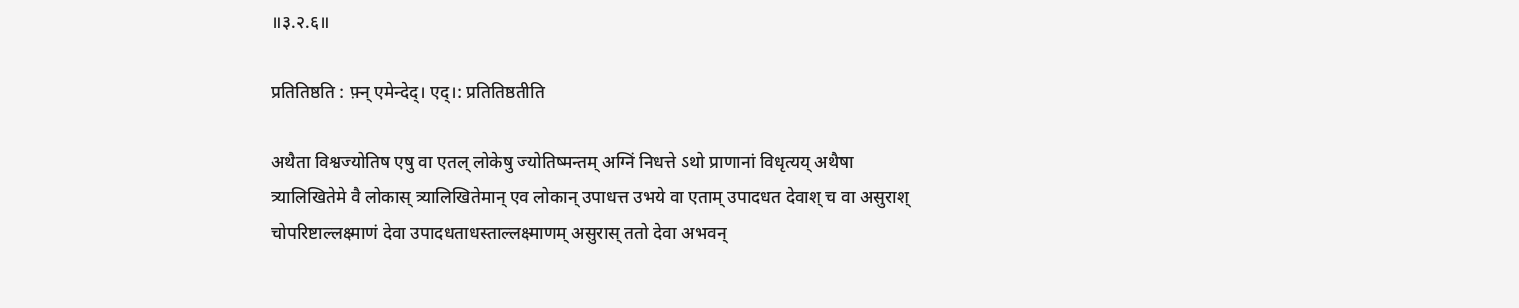॥३.२.६॥

प्रतितिष्ठति : फ़्न् एमेन्देद्। एद्।: प्रतितिष्ठतीति

अथैता विश्वज्योतिष एषु वा एतल् लोकेषु ज्योतिष्मन्तम् अग्निं निधत्ते ऽथो प्राणानां विधृत्यय् अथैषा त्र्यालिखितेमे वै लोकास् त्र्यालिखितेमान् एव लोकान् उपाधत्त उभये वा एताम् उपादधत देवाश् च वा असुराश् चोपरिष्टाल्लक्ष्माणं देवा उपादधताधस्ताल्लक्ष्माणम् असुरास् ततो देवा अभवन्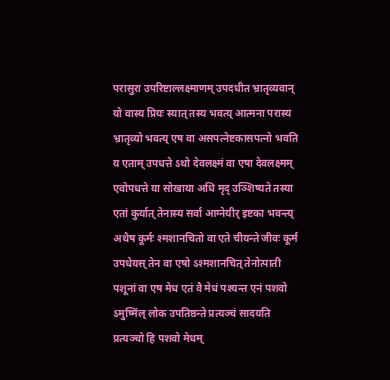परासुरा उपरिष्टाल्लक्ष्माणम् उपदधीत भ्रातृव्यवान् यो वास्य प्रियः स्यात् तस्य भवत्य् आत्मना परास्य भ्रातृव्यो भवत्य् एष वा असपत्नेष्टकासपत्नो भवति य एताम् उपधत्ते ऽथो देवलक्ष्मं वा एषा देवलक्ष्मम् एवोपधत्ते या सोखाया अधि मृद् उञ्शिष्यते तस्या एतां कुर्यात् तेनास्य सर्वा आग्नेयीर् इष्टका भवन्त्य् अथैष कूर्मः श्मशानचितो वा एते चीयन्ते जीवः कूर्म उपधेयस् तेन वा एषो ऽश्मशानचित् तेनोत्पाती पशूनां वा एष मेध एतं वै मेधं पश्यन्त एनं पशवो ऽमुष्मिंल् लोक उपतिष्ठन्ते प्रत्यञ्चं सादयति प्रत्यञ्चो हि पशवो मेधम्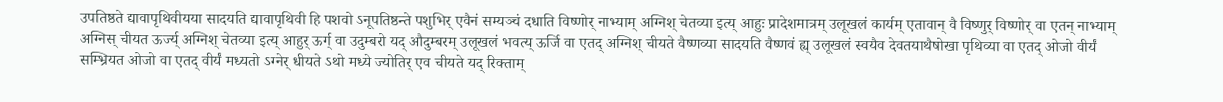उपतिष्ठते द्यावापृथिवीयया सादयति द्यावापृथिवी हि पशवो ऽनूपतिष्ठन्ते पशुभिर् एवैनं सम्यञ्चं दधाति विष्णोर् नाभ्याम् अग्निश् चेतव्या इत्य् आहुः प्रादेशमात्रम् उलूखलं कार्यम् एतावान् वै विष्णुर् विष्णोर् वा एतन् नाभ्याम् अग्निस् चीयत ऊर्ज्य् अग्निश् चेतव्या इत्य् आहुर् ऊर्ग् वा उदुम्बरो यद् औदुम्बरम् उलूखलं भवत्य् ऊर्जि वा एतद् अग्निश् चीयते वैष्णव्या सादयति वैष्णवं ह्य् उलूखलं स्वयैव देवतयाथैषोखा पृथिव्या वा एतद् ओजो वीर्यं सम्भ्रियत ओजो वा एतद् वीर्यं मध्यतो ऽग्नेर् धीयते ऽथो मध्ये ज्योतिर् एव चीयते यद् रिक्ताम्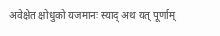अवेक्षेत क्षोधुको यजमानः स्याद् अथ यत् पूर्णाम्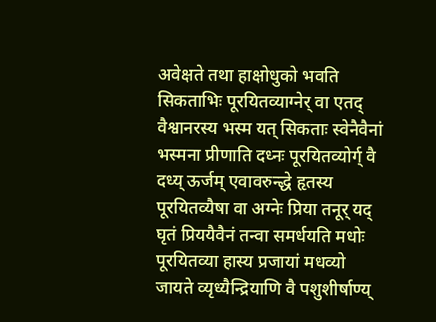अवेक्षते तथा हाक्षोधुको भवति सिकताभिः पूरयितव्याग्नेर् वा एतद् वैश्वानरस्य भस्म यत् सिकताः स्वेनैवैनां भस्मना प्रीणाति दध्नः पूरयितव्योर्ग् वै दध्य् ऊर्जम् एवावरुन्द्धे हृतस्य पूरयितव्यैषा वा अग्नेः प्रिया तनूर् यद् घृतं प्रिययैवैनं तन्वा समर्धयति मधोः पूरयितव्या हास्य प्रजायां मधव्यो जायते व्यृध्यैन्द्रियाणि वै पशुशीर्षाण्य्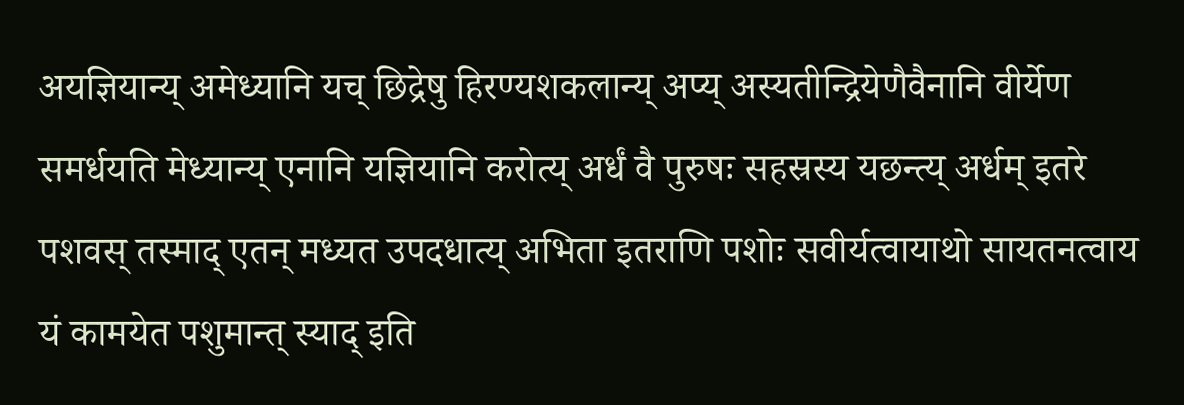अयज्ञियान्य् अमेध्यानि यच् छिद्रेषु हिरण्यशकलान्य् अप्य् अस्यतीन्द्रियेणैवैनानि वीर्येण समर्धयति मेध्यान्य् एनानि यज्ञियानि करोत्य् अर्धं वै पुरुषः सहस्रस्य यछन्त्य् अर्धम् इतरे पशवस् तस्माद् एतन् मध्यत उपदधात्य् अभिता इतराणि पशोः सवीर्यत्वायाथो सायतनत्वाय यं कामयेत पशुमान्त् स्याद् इति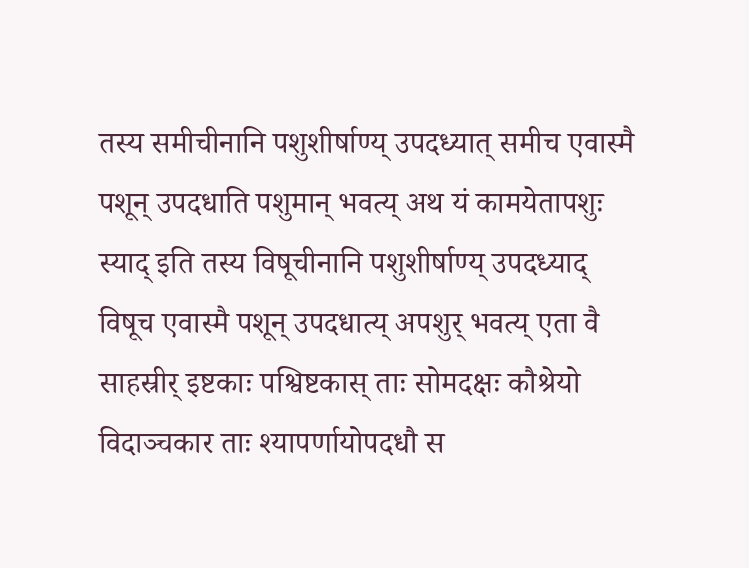तस्य समीचीनानि पशुशीर्षाण्य् उपदध्यात् समीच एवास्मै पशून् उपदधाति पशुमान् भवत्य् अथ यं कामयेतापशुः स्याद् इति तस्य विषूचीनानि पशुशीर्षाण्य् उपदध्याद् विषूच एवास्मै पशून् उपदधात्य् अपशुर् भवत्य् एता वै साहस्रीर् इष्टकाः पश्विष्टकास् ताः सोमदक्षः कौश्रेयो विदाञ्चकार ताः श्यापर्णायोपदधौ स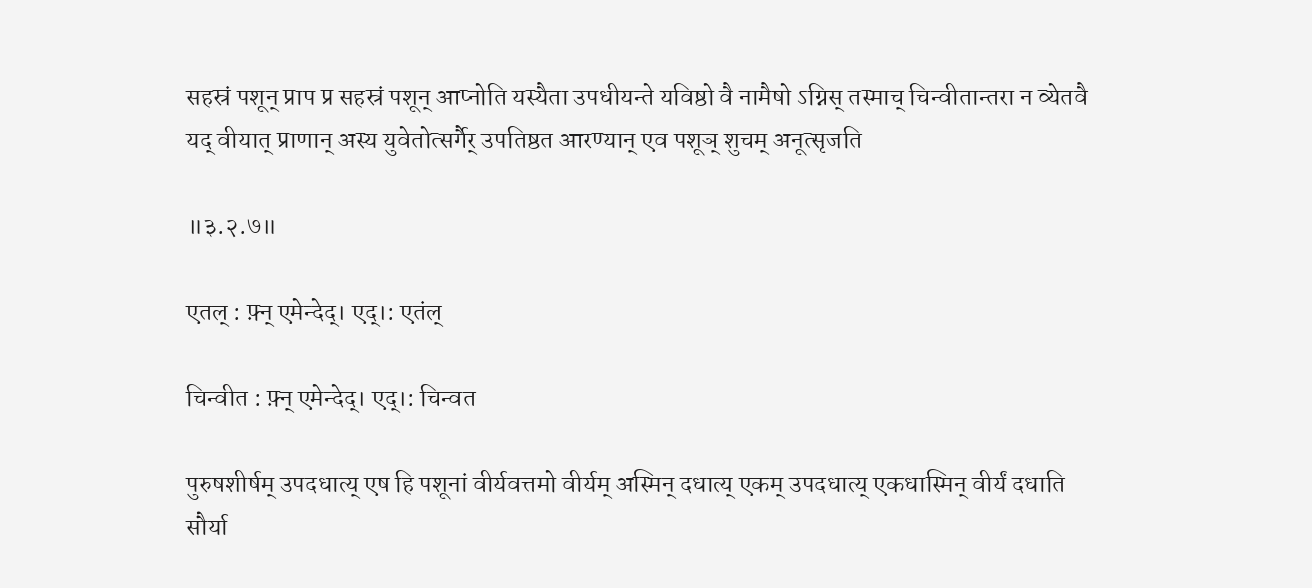सहस्रं पशून् प्राप प्र सहस्रं पशून् आप्नोति यस्यैता उपधीयन्ते यविष्ठो वै नामैषो ऽग्निस् तस्माच् चिन्वीतान्तरा न व्येतवै यद् वीयात् प्राणान् अस्य युवेतोत्सर्गैर् उपतिष्ठत आरण्यान् एव पशूञ् शुचम् अनूत्सृजति

॥३.२.७॥

एतल् : फ़्न् एमेन्देद्। एद्।: एतंल्

चिन्वीत : फ़्न् एमेन्देद्। एद्।: चिन्वत

पुरुषशीर्षम् उपदधात्य् एष हि पशूनां वीर्यवत्तमो वीर्यम् अस्मिन् दधात्य् एकम् उपदधात्य् एकधास्मिन् वीर्यं दधाति सौर्या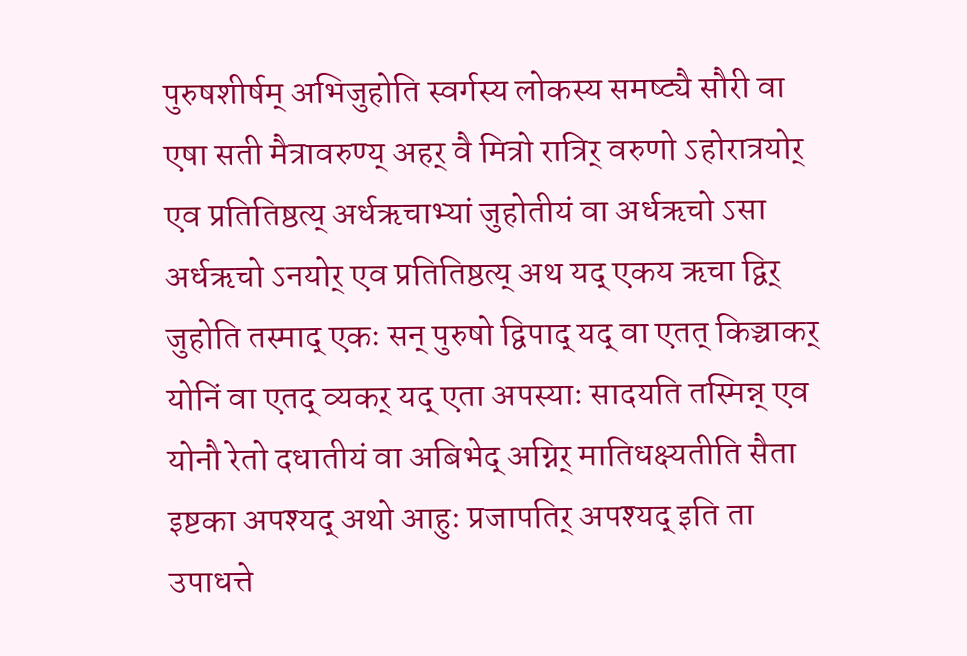पुरुषशीर्षम् अभिजुहोति स्वर्गस्य लोकस्य समष्ट्यै सौरी वा एषा सती मैत्रावरुण्य् अहर् वै मित्रो रात्रिर् वरुणो ऽहोरात्रयोर् एव प्रतितिष्ठत्य् अर्धऋचाभ्यां जुहोतीयं वा अर्धऋचो ऽसा अर्धऋचो ऽनयोर् एव प्रतितिष्ठत्य् अथ यद् एकय ऋचा द्विर् जुहोति तस्माद् एकः सन् पुरुषो द्विपाद् यद् वा एतत् किञ्चाकर् योनिं वा एतद् व्यकर् यद् एता अपस्याः सादयति तस्मिन्न् एव योनौ रेतो दधातीयं वा अबिभेद् अग्निर् मातिधक्ष्यतीति सैता इष्टका अपश्यद् अथो आहुः प्रजापतिर् अपश्यद् इति ता उपाधत्ते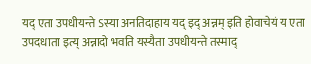यद् एता उपधीयन्ते ऽस्या अनतिदाहाय यद् इद् अन्नम् इति होवाचेयं य एता उपदधाता इत्य् अन्नादो भवति यस्यैता उपधीयन्ते तस्माद्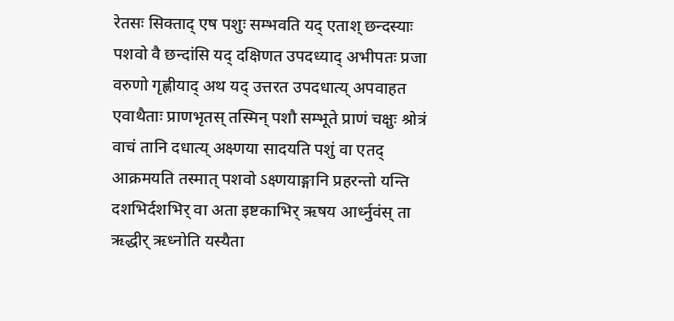रेतसः सिक्ताद् एष पशुः सम्भवति यद् एताश् छन्दस्याः पशवो वै छन्दांसि यद् दक्षिणत उपदध्याद् अभीपतः प्रजा वरुणो गृह्णीयाद् अथ यद् उत्तरत उपदधात्य् अपवाहत एवाथैताः प्राणभृतस् तस्मिन् पशौ सम्भूते प्राणं चक्षुः श्रोत्रं वाचं तानि दधात्य् अक्ष्णया सादयति पशुं वा एतद् आक्रमयति तस्मात् पशवो ऽक्ष्णयाङ्गानि प्रहरन्तो यन्ति दशभिर्दशभिर् वा अता इष्टकाभिर् ऋषय आर्ध्नुवंस् ता ऋद्धीर् ऋध्नोति यस्यैता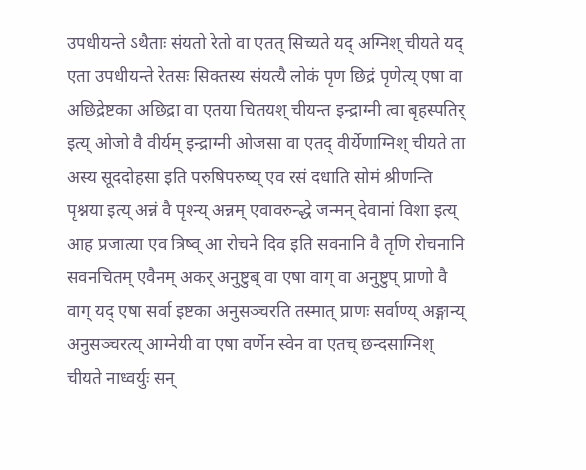उपधीयन्ते ऽथैताः संयतो रेतो वा एतत् सिच्यते यद् अग्निश् चीयते यद् एता उपधीयन्ते रेतसः सिक्तस्य संयत्यै लोकं पृण छिद्रं पृणेत्य् एषा वा अछिद्रेष्टका अछिद्रा वा एतया चितयश् चीयन्त इन्द्राग्नी त्वा बृहस्पतिर् इत्य् ओजो वै वीर्यम् इन्द्राग्नी ओजसा वा एतद् वीर्येणाग्निश् चीयते ता अस्य सूददोहसा इति परुषिपरुष्य् एव रसं दधाति सोमं श्रीणन्ति पृश्नया इत्य् अन्नं वै पृश्न्य् अन्नम् एवावरुन्द्धे जन्मन् देवानां विशा इत्य् आह प्रजात्या एव त्रिष्व् आ रोचने दिव इति सवनानि वै तृणि रोचनानि सवनचितम् एवैनम् अकर् अनुष्टुब् वा एषा वाग् वा अनुष्टुप् प्राणो वै वाग् यद् एषा सर्वा इष्टका अनुसञ्चरति तस्मात् प्राणः सर्वाण्य् अङ्गान्य् अनुसञ्चरत्य् आग्नेयी वा एषा वर्णेन स्वेन वा एतच् छन्दसाग्निश् चीयते नाध्वर्युः सन्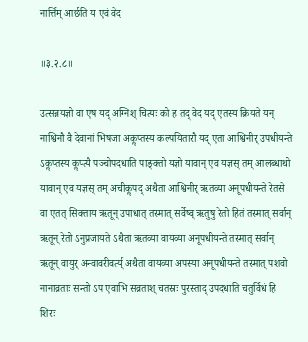नार्त्तिम् आर्छति य एवं वेद

॥३.२.८॥

उत्सन्नयज्ञो वा एष यद् अग्निश् चित्यः को ह तद् वेद यद् एतस्य क्रियते यन् नाश्विनौ वै देवानां भिषजा अकॢप्तस्य कल्पयितारौ यद् एता आश्विनीर् उपधीयन्ते ऽकॢप्तस्य कॢप्त्यै पञ्चोपदधाति पाङ्क्तो यज्ञो यावान् एव यज्ञस् तम् आलब्धाथो यावान् एव यज्ञस् तम् अचीकॢपद् अथैता आश्विनीर् ऋतव्या अनूपधीयन्ते रेतसे वा एतत् सिक्ताय ऋतून् उपाधात् तस्मात् सर्वेष्व् ऋतुषु रेतो हितं तस्मात् सर्वान् ऋतून् रेतो ऽनुप्रजायते ऽथैता ऋतव्या वायव्या अनूपधीयन्ते तस्मात् सर्वान् ऋतून् वायुर् अन्वावरीवर्त्य् अथैता वायव्या अपस्या अनूपधीयन्ते तस्मात् पशवो नानाव्रताः सन्तो ऽप एवाभि सव्रताश् चतस्रः पुरस्ताद् उपदधाति चतुर्विधं हि शिरः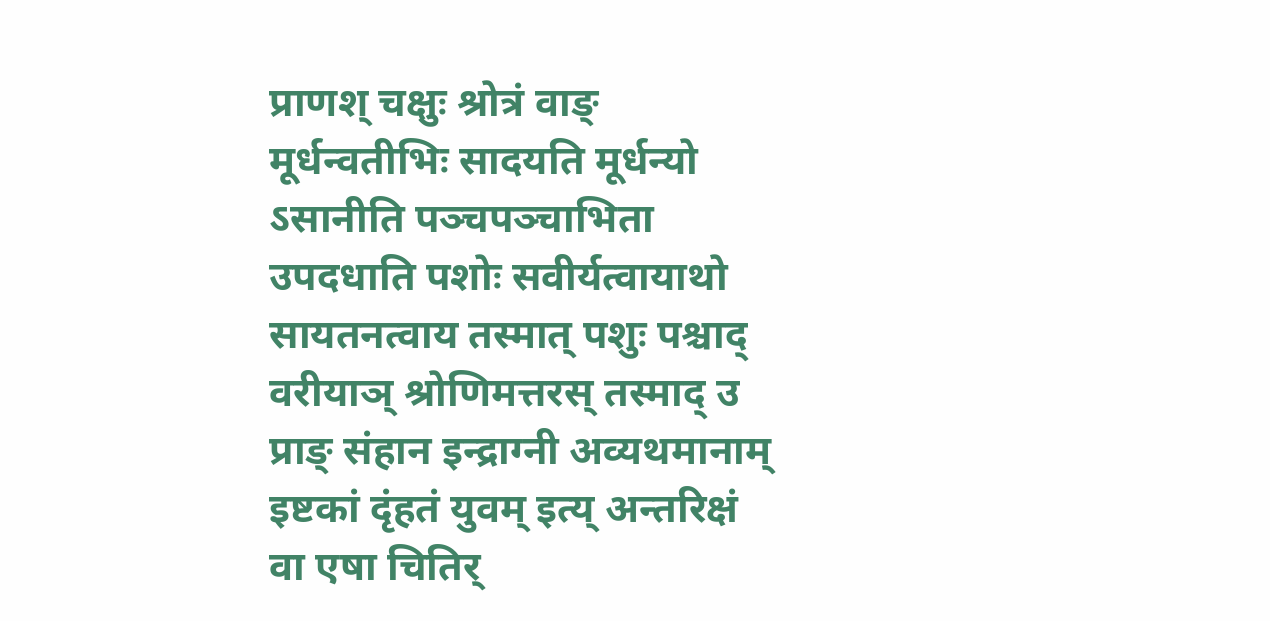प्राणश् चक्षुः श्रोत्रं वाङ् मूर्धन्वतीभिः सादयति मूर्धन्यो ऽसानीति पञ्चपञ्चाभिता उपदधाति पशोः सवीर्यत्वायाथो सायतनत्वाय तस्मात् पशुः पश्चाद् वरीयाञ् श्रोणिमत्तरस् तस्माद् उ प्राङ् संहान इन्द्राग्नी अव्यथमानाम् इष्टकां दृंहतं युवम् इत्य् अन्तरिक्षं वा एषा चितिर्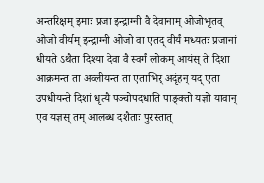अन्तरिक्षम् इमाः प्रजा इन्द्राग्नी वै देवानाम् ओजोभृतव् ओजो वीर्यम् इन्द्राग्नी ओजो वा एतद् वीर्यं मध्यतः प्रजानां धीयते ऽथैता दिश्या देवा वै स्वर्गं लोकम् आयंस् ते दिशा आक्रमन्त ता अव्लीयन्त ता एताभिर् अदृंहन् यद् एता उपधीयन्ते दिशां धृत्यै पञ्चोपदधाति पाङ्क्तो यज्ञो यावान् एव यज्ञस् तम् आलब्ध दशैताः पुरस्तात्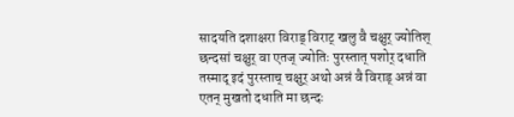सादयति दशाक्षरा विराड् विराट् खलु वै चक्षुर् ज्योतिश् छन्दसां चक्षुर् वा एतज् ज्योतिः पुरस्तात् पशोर् दधाति तस्माद् इदं पुरस्ताच् चक्षुर् अथो अन्नं वै विराड् अन्नं वा एतन् मुखतो दधाति मा छन्दः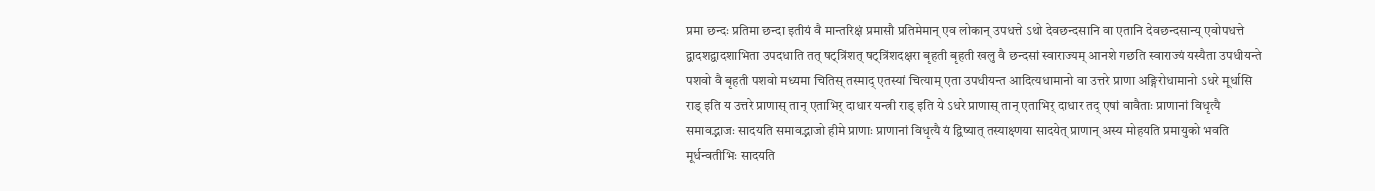प्रमा छन्दः प्रतिमा छन्दा इतीयं वै मान्तरिक्षं प्रमासौ प्रतिमेमान् एव लोकान् उपधत्ते ऽथो देवछन्दसानि वा एतानि देवछन्दसान्य् एवोपधत्ते द्वादशद्वादशाभिता उपदधाति तत् षट्त्रिंशत् षट्त्रिंशदक्षरा बृहती बृहती खलु वै छन्दसां स्वाराज्यम् आनशे गछति स्वाराज्यं यस्यैता उपधीयन्ते पशवो वै बृहती पशवो मध्यमा चितिस् तस्माद् एतस्यां चित्याम् एता उपधीयन्त आदित्यधामानो वा उत्तरे प्राणा अङ्गिरोधामानो ऽधरे मूर्धासि राड् इति य उत्तरे प्राणास् तान् एताभिर् दाधार यन्त्री राड् इति ये ऽधरे प्राणास् तान् एताभिर् दाधार तद् एषां वावैताः प्राणानां विधृत्यै समावद्भाजः सादयति समावद्भाजो हीमे प्राणाः प्राणानां विधृत्यै यं द्विष्यात् तस्याक्ष्णया सादयेत् प्राणान् अस्य मोहयति प्रमायुको भवति मूर्धन्वतीभिः सादयति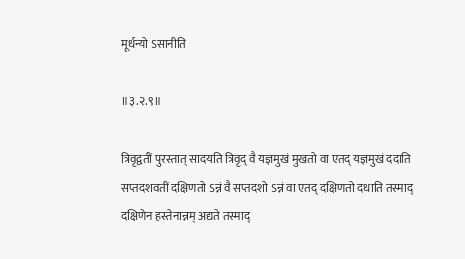मूर्धन्यो ऽसानीति

॥३.२.९॥

त्रिवृद्वतीं पुरस्तात् सादयति त्रिवृद् वै यज्ञमुखं मुखतो वा एतद् यज्ञमुखं ददाति सप्तदशवतीं दक्षिणतो ऽन्नं वै सप्तदशो ऽन्नं वा एतद् दक्षिणतो दधाति तस्माद् दक्षिणेन हस्तेनान्नम् अद्यते तस्माद्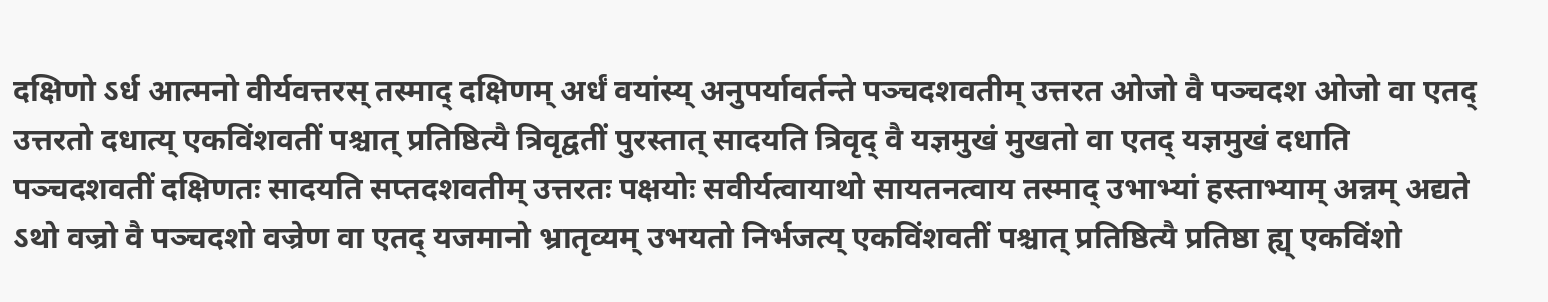दक्षिणो ऽर्ध आत्मनो वीर्यवत्तरस् तस्माद् दक्षिणम् अर्धं वयांस्य् अनुपर्यावर्तन्ते पञ्चदशवतीम् उत्तरत ओजो वै पञ्चदश ओजो वा एतद् उत्तरतो दधात्य् एकविंशवतीं पश्चात् प्रतिष्ठित्यै त्रिवृद्वतीं पुरस्तात् सादयति त्रिवृद् वै यज्ञमुखं मुखतो वा एतद् यज्ञमुखं दधाति पञ्चदशवतीं दक्षिणतः सादयति सप्तदशवतीम् उत्तरतः पक्षयोः सवीर्यत्वायाथो सायतनत्वाय तस्माद् उभाभ्यां हस्ताभ्याम् अन्नम् अद्यते ऽथो वज्रो वै पञ्चदशो वज्रेण वा एतद् यजमानो भ्रातृव्यम् उभयतो निर्भजत्य् एकविंशवतीं पश्चात् प्रतिष्ठित्यै प्रतिष्ठा ह्य् एकविंशो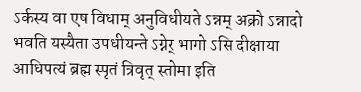ऽर्कस्य वा एष विधाम् अनुविधीयते ऽन्नम् अक्रो ऽन्नादो भवति यस्यैता उपधीयन्ते ऽग्नेर् भागो ऽसि दीक्षाया आधिपत्यं ब्रह्म स्पृतं त्रिवृत् स्तोमा इति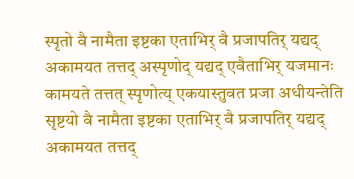स्पृतो वै नामैता इष्टका एताभिर् वै प्रजापतिर् यद्यद् अकामयत तत्तद् अस्पृणोद् यद्यद् एवैताभिर् यजमानः कामयते तत्तत् स्पृणोत्य् एकयास्तुवत प्रजा अधीयन्तेति सृष्टयो वै नामैता इष्टका एताभिर् वै प्रजापतिर् यद्यद् अकामयत तत्तद्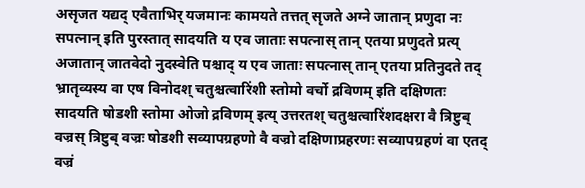असृजत यद्यद् एवैताभिर् यजमानः कामयते तत्तत् सृजते अग्ने जातान् प्रणुदा नः सपत्नान् इति पुरस्तात् सादयति य एव जाताः सपत्नास् तान् एतया प्रणुदते प्रत्य् अजातान् जातवेदो नुदस्वेति पश्चाद् य एव जाताः सपत्नास् तान् एतया प्रतिनुदते तद् भ्रातृव्यस्य वा एष विनोदश् चतुश्चत्वारिंशी स्तोमो वर्चो द्रविणम् इति दक्षिणतः सादयति षोडशी स्तोमा ओजो द्रविणम् इत्य् उत्तरतश् चतुश्चत्वारिंशदक्षरा वै त्रिष्टुब् वज्रस् त्रिष्टुब् वज्रः षोडशी सव्यापग्रहणो वै वज्रो दक्षिणाप्रहरणः सव्यापग्रहणं वा एतद् वज्रं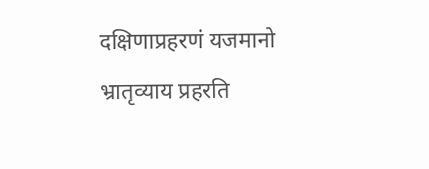दक्षिणाप्रहरणं यजमानो भ्रातृव्याय प्रहरति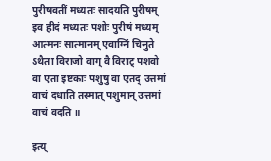पुरीषवतीं मध्यतः सादयति पुरीषम् इव हीदं मध्यतः पशोः पुरीषं मध्यम् आत्मनः सात्मानम् एवाग्निं चिनुते ऽथैता विराजो वाग् वै विराट् पशवो वा एता इष्टकाः पशुषु वा एतद् उत्तमां वाचं दधाति तस्मात् पशुमान् उत्तमां वाचं वदति ॥

इत्य्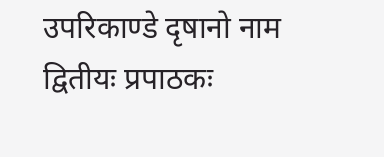उपरिकाण्डे दृषानो नाम द्वितीयः प्रपाठकः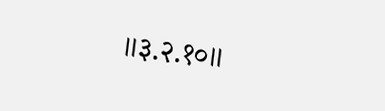॥३.२.१०॥